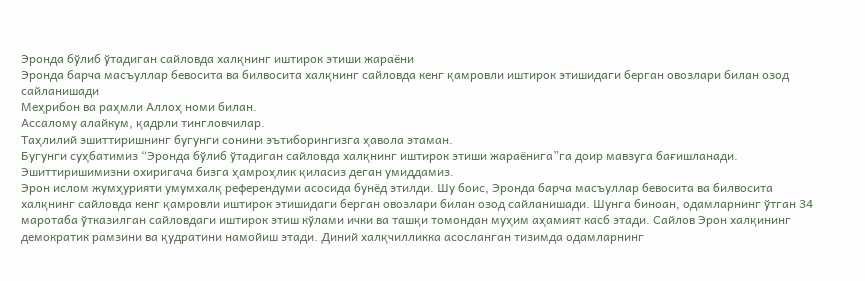Эронда бўлиб ўтадиган сайловда халқнинг иштирок этиши жараёни
Эронда барча масъуллар бевосита ва билвосита халқнинг сайловда кенг қамровли иштирок этишидаги берган овозлари билан озод сайланишади
Меҳрибон ва раҳмли Аллоҳ номи билан.
Ассалому алайкум, қадрли тингловчилар.
Таҳлилий эшиттиришнинг бугунги сонини эътиборингизга ҳавола этаман.
Бугунги суҳбатимиз “Эронда бўлиб ўтадиган сайловда халқнинг иштирок этиши жараёнига”га доир мавзуга бағишланади.
Эшиттиришимизни охиригача бизга ҳамроҳлик қиласиз деган умиддамиз.
Эрон ислом жумҳурияти умумхалқ референдуми асосида бунёд этилди. Шу боис, Эронда барча масъуллар бевосита ва билвосита халқнинг сайловда кенг қамровли иштирок этишидаги берган овозлари билан озод сайланишади. Шунга биноан, одамларнинг ўтган 34 маротаба ўтказилган сайловдаги иштирок этиш кўлами ички ва ташқи томондан муҳим аҳамият касб этади. Сайлов Эрон халқининг демократик рамзини ва қудратини намойиш этади. Диний халқчилликка асосланган тизимда одамларнинг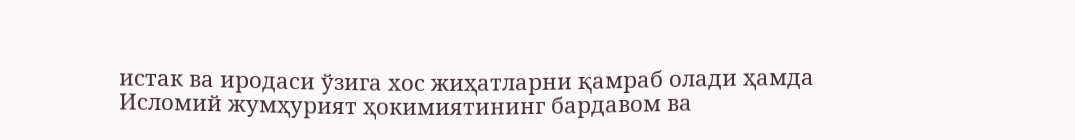истак ва иродаси ўзига хос жиҳатларни қамраб олади ҳамда Исломий жумҳурият ҳокимиятининг бардавом ва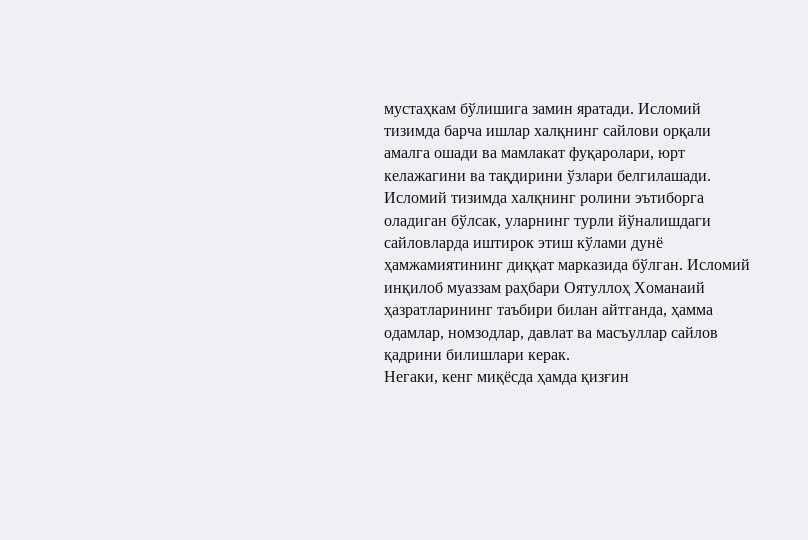мустаҳкам бўлишига замин яратади. Исломий тизимда барча ишлар халқнинг сайлови орқали амалга ошади ва мамлакат фуқаролари, юрт келажагини ва тақдирини ўзлари белгилашади. Исломий тизимда халқнинг ролини эътиборга оладиган бўлсак, уларнинг турли йўналишдаги сайловларда иштирок этиш кўлами дунё ҳамжамиятининг диққат марказида бўлган. Исломий инқилоб муаззам раҳбари Оятуллоҳ Хоманаий ҳазратларининг таъбири билан айтганда, ҳамма одамлар, номзодлар, давлат ва масъуллар сайлов қадрини билишлари керак.
Негаки, кенг миқёсда ҳамда қизғин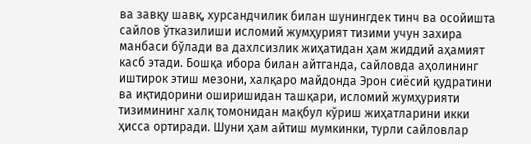ва завқу шавқ, хурсандчилик билан шунингдек тинч ва осойишта сайлов ўтказилиши исломий жумҳурият тизими учун захира манбаси бўлади ва дахлсизлик жиҳатидан ҳам жиддий аҳамият касб этади. Бошқа ибора билан айтганда, сайловда аҳолининг иштирок этиш мезони, халқаро майдонда Эрон сиёсий қудратини ва иқтидорини оширишидан ташқари, исломий жумҳурияти тизимининг халқ томонидан мақбул кўриш жиҳатларини икки ҳисса ортиради. Шуни ҳам айтиш мумкинки, турли сайловлар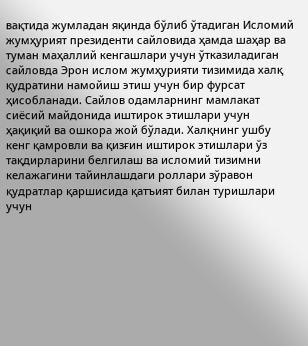вақтида жумладан яқинда бўлиб ўтадиган Исломий жумҳурият президенти сайловида ҳамда шаҳар ва туман маҳаллий кенгашлари учун ўтказиладиган сайловда Эрон ислом жумҳурияти тизимида халқ қудратини намойиш этиш учун бир фурсат ҳисобланади. Сайлов одамларнинг мамлакат сиёсий майдонида иштирок этишлари учун ҳақиқий ва ошкора жой бўлади. Халқнинг ушбу кенг қамровли ва қизғин иштирок этишлари ўз тақдирларини белгилаш ва исломий тизимни келажагини тайинлашдаги роллари зўравон қудратлар қаршисида қатъият билан туришлари учун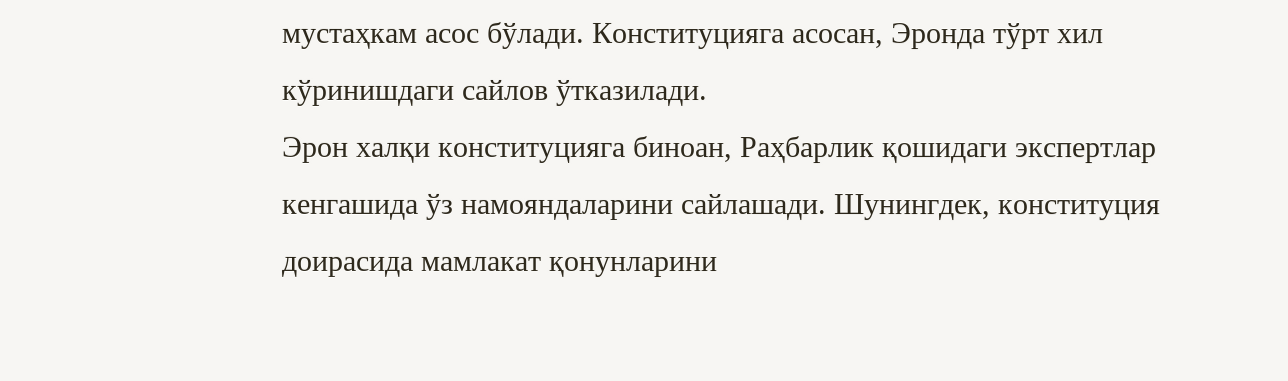мустаҳкам асос бўлади. Конституцияга асосан, Эронда тўрт хил кўринишдаги сайлов ўтказилади.
Эрон халқи конституцияга биноан, Раҳбарлик қошидаги экспертлар кенгашида ўз намояндаларини сайлашади. Шунингдек, конституция доирасида мамлакат қонунларини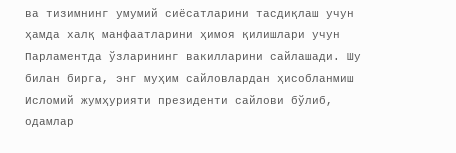ва тизимнинг умумий сиёсатларини тасдиқлаш учун ҳамда халқ манфаатларини ҳимоя қилишлари учун Парламентда ўзларининг вакилларини сайлашади. Шу билан бирга, энг муҳим сайловлардан ҳисобланмиш Исломий жумҳурияти президенти сайлови бўлиб, одамлар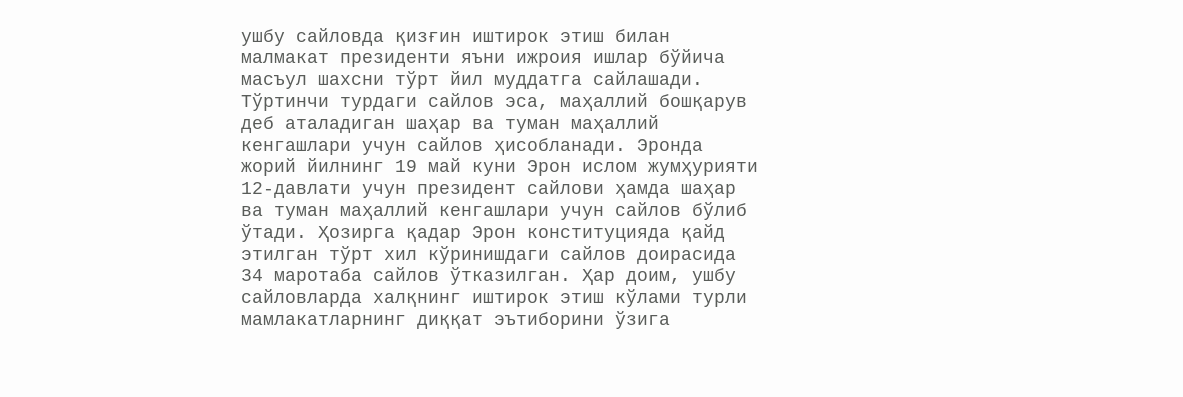ушбу сайловда қизғин иштирок этиш билан малмакат президенти яъни ижроия ишлар бўйича масъул шахсни тўрт йил муддатга сайлашади. Тўртинчи турдаги сайлов эса, маҳаллий бошқарув деб аталадиган шаҳар ва туман маҳаллий кенгашлари учун сайлов ҳисобланади. Эронда жорий йилнинг 19 май куни Эрон ислом жумҳурияти 12-давлати учун президент сайлови ҳамда шаҳар ва туман маҳаллий кенгашлари учун сайлов бўлиб ўтади. Ҳозирга қадар Эрон конституцияда қайд этилган тўрт хил кўринишдаги сайлов доирасида 34 маротаба сайлов ўтказилган. Ҳар доим, ушбу сайловларда халқнинг иштирок этиш кўлами турли мамлакатларнинг диққат эътиборини ўзига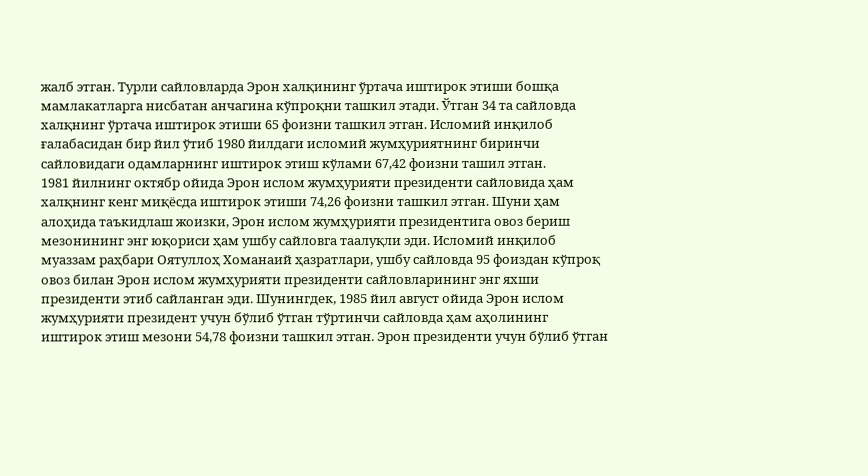жалб этган. Турли сайловларда Эрон халқининг ўртача иштирок этиши бошқа мамлакатларга нисбатан анчагина кўпроқни ташкил этади. Ўтган 34 та сайловда халқнинг ўртача иштирок этиши 65 фоизни ташкил этган. Исломий инқилоб ғалабасидан бир йил ўтиб 1980 йилдаги исломий жумҳуриятнинг биринчи сайловидаги одамларнинг иштирок этиш кўлами 67,42 фоизни ташил этган.
1981 йилнинг октябр ойида Эрон ислом жумҳурияти президенти сайловида ҳам халқнинг кенг миқёсда иштирок этиши 74,26 фоизни ташкил этган. Шуни ҳам алоҳида таъкидлаш жоизки, Эрон ислом жумҳурияти президентига овоз бериш мезонининг энг юқориси ҳам ушбу сайловга таалуқли эди. Исломий инқилоб муаззам раҳбари Оятуллоҳ Хоманаий ҳазратлари, ушбу сайловда 95 фоиздан кўпроқ овоз билан Эрон ислом жумҳурияти президенти сайловларининг энг яхши президенти этиб сайланган эди. Шунингдек, 1985 йил август ойида Эрон ислом жумҳурияти президент учун бўлиб ўтган тўртинчи сайловда ҳам аҳолининг иштирок этиш мезони 54,78 фоизни ташкил этган. Эрон президенти учун бўлиб ўтган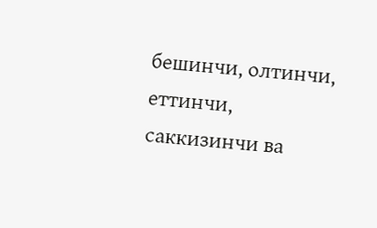бешинчи, олтинчи, еттинчи, саккизинчи ва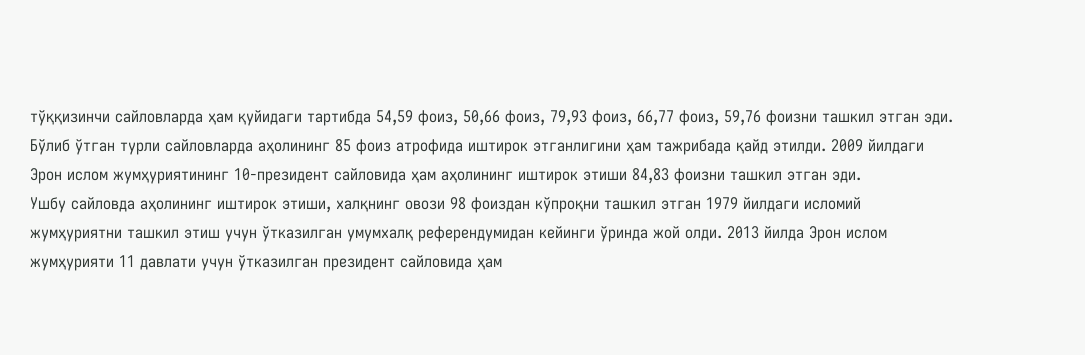тўққизинчи сайловларда ҳам қуйидаги тартибда 54,59 фоиз, 50,66 фоиз, 79,93 фоиз, 66,77 фоиз, 59,76 фоизни ташкил этган эди. Бўлиб ўтган турли сайловларда аҳолининг 85 фоиз атрофида иштирок этганлигини ҳам тажрибада қайд этилди. 2009 йилдаги Эрон ислом жумҳуриятининг 10-президент сайловида ҳам аҳолининг иштирок этиши 84,83 фоизни ташкил этган эди.
Ушбу сайловда аҳолининг иштирок этиши, халқнинг овози 98 фоиздан кўпроқни ташкил этган 1979 йилдаги исломий жумҳуриятни ташкил этиш учун ўтказилган умумхалқ референдумидан кейинги ўринда жой олди. 2013 йилда Эрон ислом жумҳурияти 11 давлати учун ўтказилган президент сайловида ҳам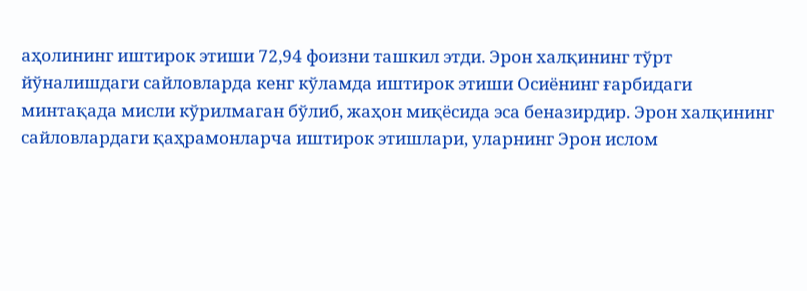аҳолининг иштирок этиши 72,94 фоизни ташкил этди. Эрон халқининг тўрт йўналишдаги сайловларда кенг кўламда иштирок этиши Осиёнинг ғарбидаги минтақада мисли кўрилмаган бўлиб, жаҳон миқёсида эса беназирдир. Эрон халқининг сайловлардаги қаҳрамонларча иштирок этишлари, уларнинг Эрон ислом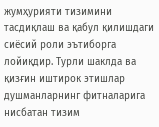жумҳурияти тизимини тасдиқлаш ва қабул қилишдаги сиёсий роли эътиборга лойиқдир. Турли шаклда ва қизғин иштирок этишлар душманларнинг фитналарига нисбатан тизим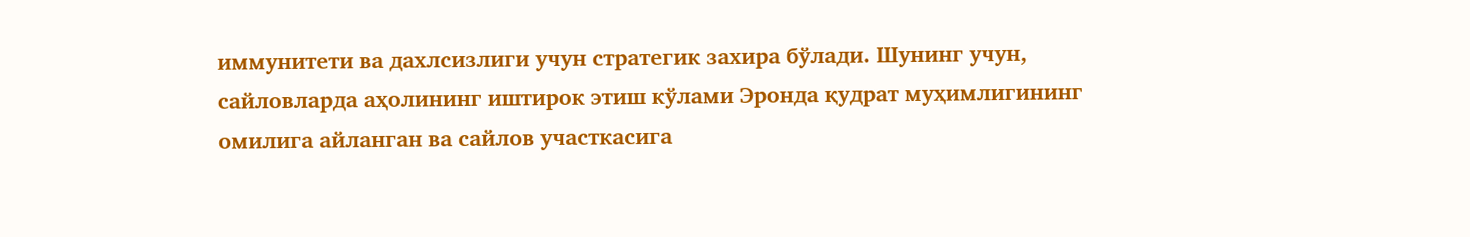иммунитети ва дахлсизлиги учун стратегик захира бўлади. Шунинг учун, сайловларда аҳолининг иштирок этиш кўлами Эронда қудрат муҳимлигининг омилига айланган ва сайлов участкасига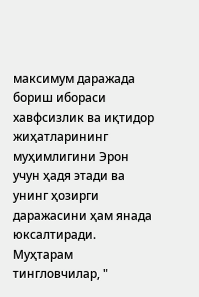максимум даражада бориш ибораси хавфсизлик ва иқтидор жиҳатларининг муҳимлигини Эрон учун ҳадя этади ва унинг ҳозирги даражасини ҳам янада юксалтиради.
Муҳтарам тингловчилар, "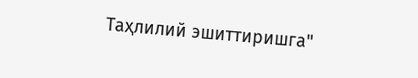Таҳлилий эшиттиришга"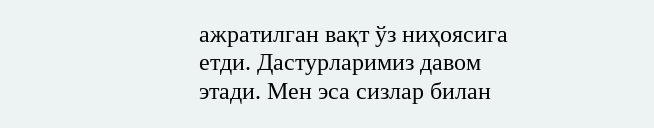ажратилган вақт ўз ниҳоясига етди. Дастурларимиз давом этади. Мен эса сизлар билан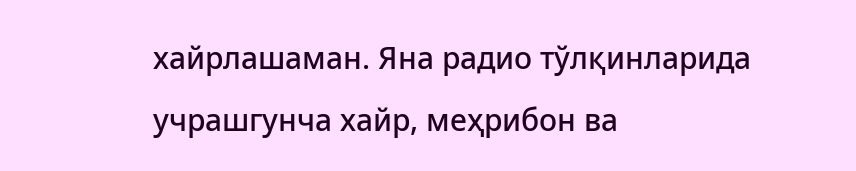хайрлашаман. Яна радио тўлқинларида учрашгунча хайр, меҳрибон ва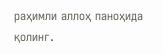раҳимли аллоҳ паноҳида қолинг.